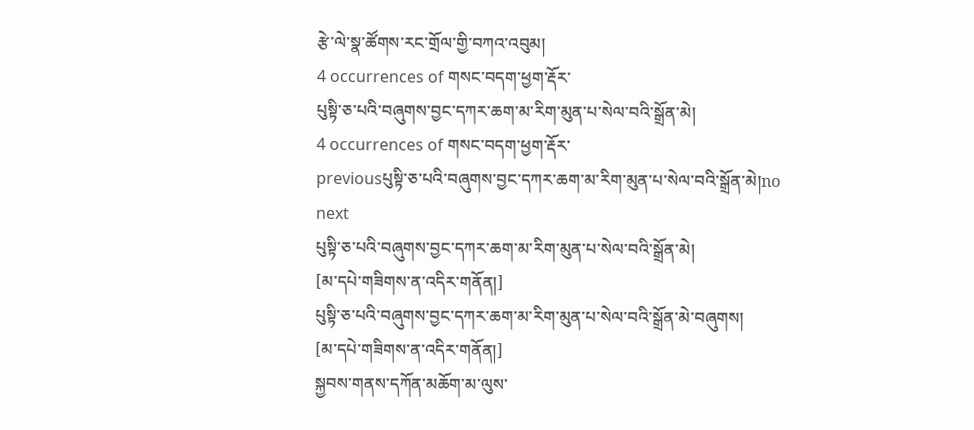རྩེ་ལེ་སྣ་ཚོགས་རང་གྲོལ་གྱི་བཀའ་འབུམ།
4 occurrences of གསང་བདག་ཕྱག་རྡོར་
པུསྟི་ཅ་པའི་བཞུགས་བྱང་དཀར་ཆག་མ་རིག་མུན་པ་སེལ་བའི་སྒྲོན་མེ།
4 occurrences of གསང་བདག་ཕྱག་རྡོར་
previousཔུསྟི་ཅ་པའི་བཞུགས་བྱང་དཀར་ཆག་མ་རིག་མུན་པ་སེལ་བའི་སྒྲོན་མེ།no next
པུསྟི་ཅ་པའི་བཞུགས་བྱང་དཀར་ཆག་མ་རིག་མུན་པ་སེལ་བའི་སྒྲོན་མེ།
[མ་དཔེ་གཟིགས་ན་འདིར་གནོན།]
པུསྟི་ཅ་པའི་བཞུགས་བྱང་དཀར་ཆག་མ་རིག་མུན་པ་སེལ་བའི་སྒྲོན་མེ་བཞུགས།
[མ་དཔེ་གཟིགས་ན་འདིར་གནོན།]
སྐྱབས་གནས་དཀོན་མཆོག་མ་ལུས་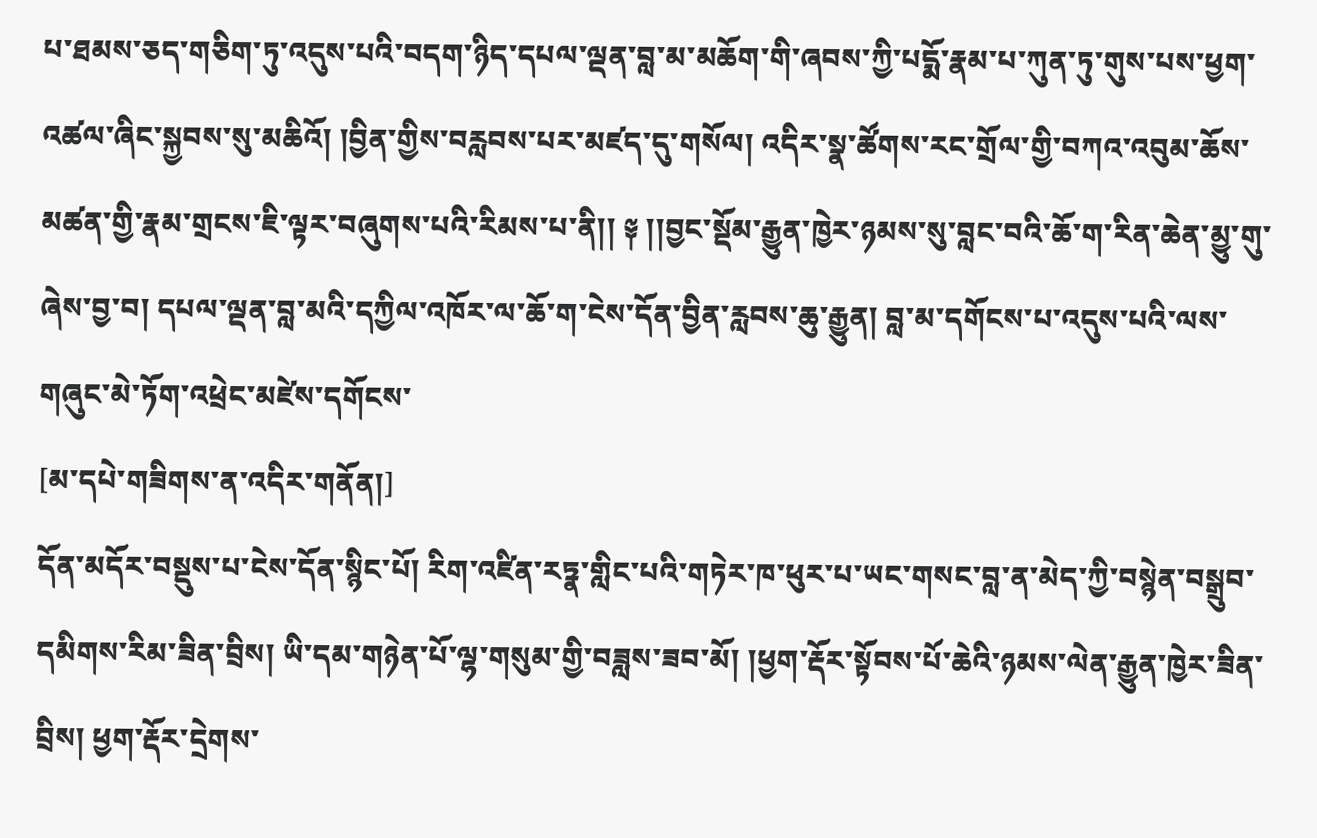པ་ཐམས་ཅད་གཅིག་ཏུ་འདུས་པའི་བདག་ཉིད་དཔལ་ལྡན་བླ་མ་མཆོག་གི་ཞབས་ཀྱི་པདྨོ་རྣམ་པ་ཀུན་ཏུ་གུས་པས་ཕྱག་འཚལ་ཞིང་སྐྱབས་སུ་མཆིའོ། །བྱིན་གྱིས་བརླབས་པར་མཛད་དུ་གསོལ། འདིར་སྣ་ཚོགས་རང་གྲོལ་གྱི་བཀའ་འབུམ་ཆོས་མཚན་གྱི་རྣམ་གྲངས་ཇི་ལྟར་བཞུགས་པའི་རིམས་པ་ནི།། ༈ །།བྱང་སྡོམ་རྒྱུན་ཁྱེར་ཉམས་སུ་བླང་བའི་ཆོ་ག་རིན་ཆེན་མྱུ་གུ་ཞེས་བྱ་བ། དཔལ་ལྡན་བླ་མའི་དཀྱིལ་འཁོར་ལ་ཆོ་ག་ངེས་དོན་བྱིན་རླབས་ཆུ་རྒྱུན། བླ་མ་དགོངས་པ་འདུས་པའི་ལས་གཞུང་མེ་ཏོག་འཕྲེང་མཛེས་དགོངས་
[མ་དཔེ་གཟིགས་ན་འདིར་གནོན།]
དོན་མདོར་བསྡུས་པ་ངེས་དོན་སྙིང་པོ། རིག་འཛིན་རཏྣ་གླིང་པའི་གཏེར་ཁ་ཕུར་པ་ཡང་གསང་བླ་ན་མེད་ཀྱི་བསྙེན་བསྒྲུབ་དམིགས་རིམ་ཟིན་བྲིས། ཡི་དམ་གཉེན་པོ་ལྷ་གསུམ་གྱི་བཟླས་ཟབ་མོ། །ཕྱག་རྡོར་སྟོབས་པོ་ཆེའི་ཉམས་ལེན་རྒྱུན་ཁྱེར་ཟིན་བྲིས། ཕྱག་རྡོར་དྲེགས་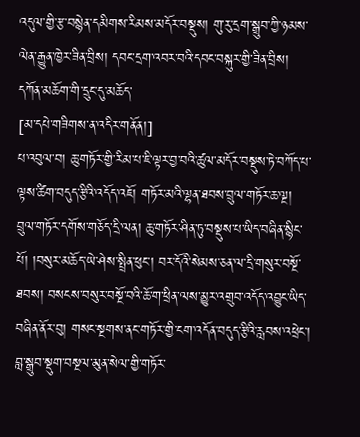འདུལ་གྱི་རྩ་བསྙེན་དམིགས་རིམས་མདོར་བསྡུས། གུ་རུ་དྲག་སྒྲུབ་ཀྱི་ཉམས་ལེན་རྒྱུན་ཁྱེར་ཟིན་བྲིས། དབང་དྲག་འབར་བའི་དབང་བསྐུར་གྱི་ཟིན་བྲིས། དཀོན་མཆོག་གི་དྲུང་དུ་མཆོད་
[མ་དཔེ་གཟིགས་ན་འདིར་གནོན།]
པ་འབུལ་བ། ཆུ་གཏོར་གྱི་རིམ་པ་ཇི་ལྟར་བྱ་བའི་ཚུལ་མདོར་བསྡུས་ཏེ་བཀོད་པ་ལྟས་ཚིག་བདུད་རྩིའི་འདོད་འཇོ། གཏོར་མའི་ལྷན་ཐབས་བྲུལ་གཏོར་ཆ་ལྔ། བྲུལ་གཏོར་དགོས་གཅོད་དྲི་ལན། ཆུ་གཏོར་ཤིན་ཏུ་བསྡུས་པ་ཡིད་བཞིན་སྙིང་པོ། །བསུར་མཆོད་ཡེ་ཤེས་སྤྲིན་ཕུང་། བར་དོའི་སེམས་ཅན་ལ་དྲི་གསུར་བསྔོ་ཐབས། བསངས་བསུར་བསྔོ་བའི་ཆོ་ག་ཕྲིན་ལས་མྱུར་འགྲུབ་འདོད་འབྱུང་ཡིད་བཞིན་ནོར་བུ། གསང་སྔགས་ནང་གཏོར་གྱི་ངག་འདོན་བདུད་རྩིའི་རླབས་འཕྲེང་། བླ་སྒྲུབ་སྡུག་བསྔལ་མུན་སེལ་གྱི་གཏོར་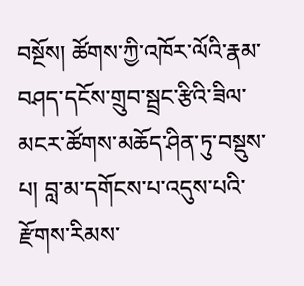བསྔོས། ཚོགས་ཀྱི་འཁོར་ལོའི་རྣམ་བཤད་དངོས་གྲུབ་སྦྲང་རྩིའི་ཟིལ་མངར་ཚོགས་མཆོད་ཤིན་ཏུ་བསྡུས་པ། བླ་མ་དགོངས་པ་འདུས་པའི་རྫོགས་རིམས་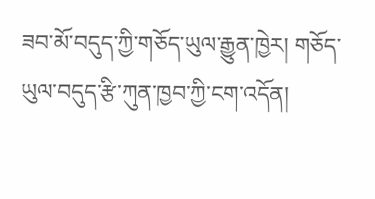ཟབ་མོ་བདུད་ཀྱི་གཅོད་ཡུལ་རྒྱུན་ཁྱེར། གཅོད་ཡུལ་བདུད་རྩི་ཀུན་ཁྱབ་ཀྱི་ངག་འདོན།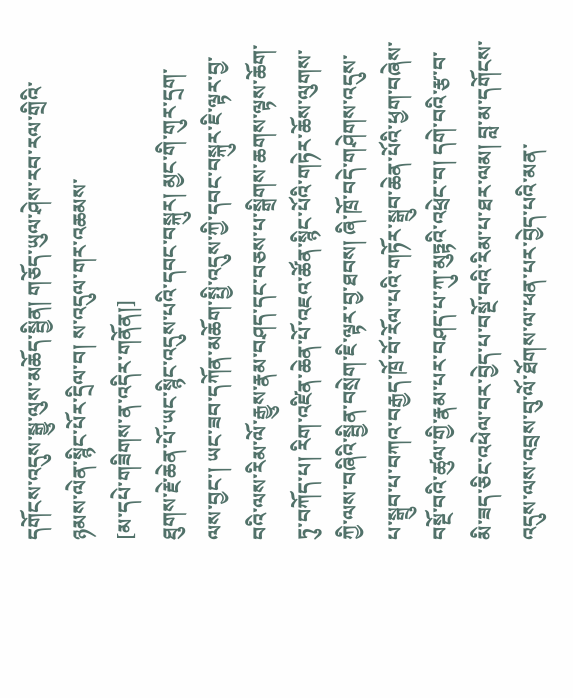དགོངས་འདུས་སྒྱུ་ལུས་མཆོད་སྦྱིན། གཅོད་ཡུལ་ཤེས་རབ་རལ་གྲིའི་ཉམས་ལེན་སྙིང་པོར་དྲིལ་བ། ས་འདུལ་གར་འཆམས་
[མ་དཔེ་གཟིགས་ན་འདིར་གནོན།]
ཐུགས་རྗེ་ཆེན་པོ་ཡང་སྙིང་འདུས་པའི་དབང་བསྐུར། མྱང་གི་གུར་དྲག་ལས་བྱང་། ཡང་ཟབ་དཀོན་མཆོག་སྤྱི་འདུས་ཀྱི་དབང་བསྐུར་ཇི་ལྟར་བྱ་བའི་ལས་རིམ་ལོ་རྒྱུས་རྣམ་བཤད་དང་བཅས་པ་སྒྲིགས་ཆགས་ལྟས་ཆོག་ཏུ་བཀོད་པ། རིག་འཛིན་ཆེན་པོ་འཇའ་ཚོན་སྙིང་པོའི་གཏེར་ཆོས་ལུགས་ཀྱི་ལས་བཞིའི་སྦྱིན་བསྲེག་ཇི་ལྟར་བྱ་ཐབས། ཞི་ཁྲོ་བདེ་གཤེགས་འདུས་པ་སྒྲུབ་པ་བཀའ་བརྒྱད་ཁྲོ་བོ་རོལ་པའི་གཏོར་སྒྲུབ་ཆེན་པོའི་ཕྱག་བཞེས་བསྔོ་བའི་ཚུལ་གྱི་རྣམ་པར་བཤད་པ་ཀུ་མུཏྟའི་འཕྲེང་བ། དགེ་བའི་རྩ་བ་མི་ཟད་ཅིང་འཕེལ་བར་བྱེད་པ་བསྔོ་བའི་རིམ་པ་ཐར་ལམ། བླ་མ་དགོངས་འདུས་ལས་འབྲས་བུ་ལོ་ཐོགས་ལ་ཕན་པར་བྱེད་པའི་མན་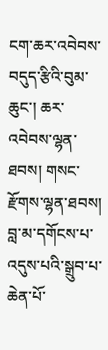ངག་ཆར་འབེབས་བདུད་རྩིའི་བུམ་ཆུང་། ཆར་འབེབས་ལྷན་ཐབས། གསང་རྫོགས་ལྷན་ཐབས། བླ་མ་དགོངས་པ་འདུས་པའི་སྒྲུབ་པ་ཆེན་པོ་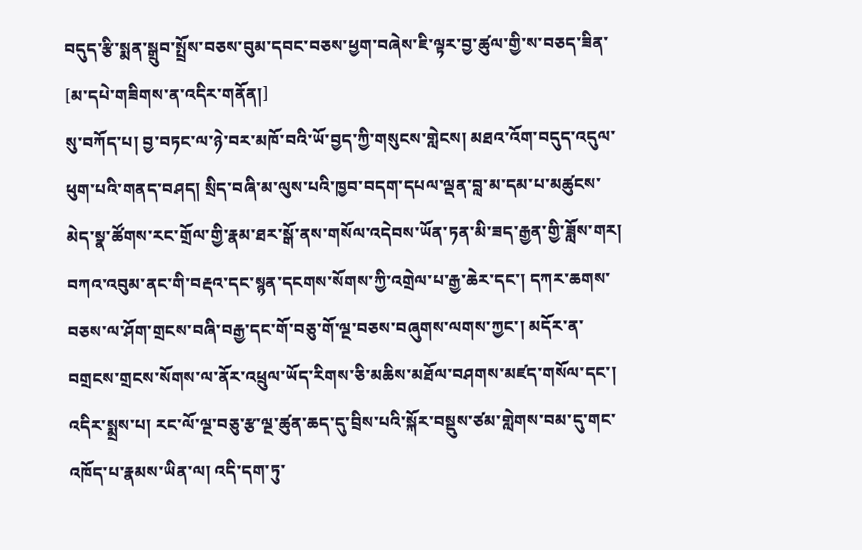བདུད་རྩི་སྨན་སྒྲུབ་སྤྲོས་བཅས་བུམ་དབང་བཅས་ཕྱག་བཞེས་ཇི་ལྟར་བྱ་ཚུལ་གྱི་ས་བཅད་ཟིན་
[མ་དཔེ་གཟིགས་ན་འདིར་གནོན།]
སུ་བཀོད་པ། བྱ་བཏང་ལ་ཉེ་བར་མཁོ་བའི་ཡོ་བྱད་ཀྱི་གསུངས་གླེངས། མཐའ་འོག་བདུད་འདུལ་ཕུག་པའི་གནད་བཤད། སྲིད་བཞི་མ་ལུས་པའི་ཁྱབ་བདག་དཔལ་ལྡན་བླ་མ་དམ་པ་མཚུངས་མེད་སྣ་ཚོགས་རང་གྲོལ་གྱི་རྣམ་ཐར་སྒོ་ནས་གསོལ་འདེབས་ཡོན་ཏན་མི་ཟད་རྒྱན་གྱི་ཟློས་གར། བཀའ་འབུམ་ནང་གི་བརྡའ་དང་སྙན་དངགས་སོགས་ཀྱི་འགྲེལ་པ་རྒྱ་ཆེར་དང་། དཀར་ཆགས་བཅས་ལ་ཤོག་གྲངས་བཞི་བརྒྱ་དང་གོ་བཅུ་གོ་ལྔ་བཅས་བཞུགས་ལགས་ཀྱང་། མདོར་ན་བགྲངས་གྲངས་སོགས་ལ་ནོར་འཕྲུལ་ཡོད་རིགས་ཅི་མཆིས་མཐོལ་བཤགས་མཛད་གསོལ་དང་། འདིར་སྨྲས་པ། རང་ལོ་ལྔ་བཅུ་རྩ་ལྔ་ཚུན་ཆད་དུ་བྲིས་པའི་སྐོར་བསྡུས་ཙམ་གླེགས་བམ་དུ་གང་འཁོད་པ་རྣམས་ཡིན་ལ། འདི་དག་ཏུ་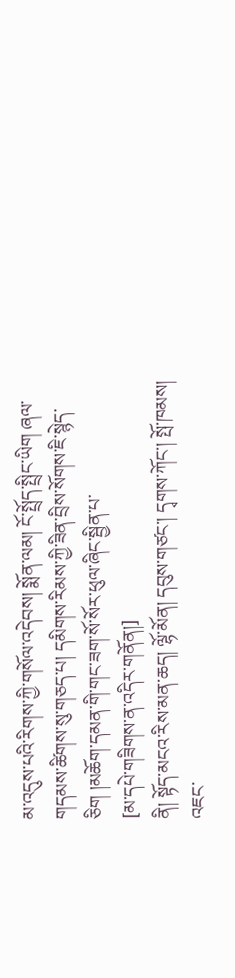མ་འདུས་པའི་རིགས་ཀྱི་གསོལ་འདེབས། སྨོན་ལམ། ངོ་སྤྲོད་སྤྲིང་ཡིག ཞལ་གདམས་ཚིགས་སུ་གཅད་པ། དམིགས་རིམས་ཀྱི་ཟིན་བྲིས་སོགས་ཇི་སྙེད་ཅིག །མཆོག་དམན་གི་གང་ཟག་སོ་སོར་ཕུལ་ཞིང་སྦྱིན་པ་
[མ་དཔེ་གཟིགས་ན་འདིར་གནོན།]
ནི། སྟོད་མངའ་རིས་མན་ཆད། ལྷོ་མོན། དབུས་གཙང་། དྭགས་ཀོང་། སྤོ་ཁམས། འཇང་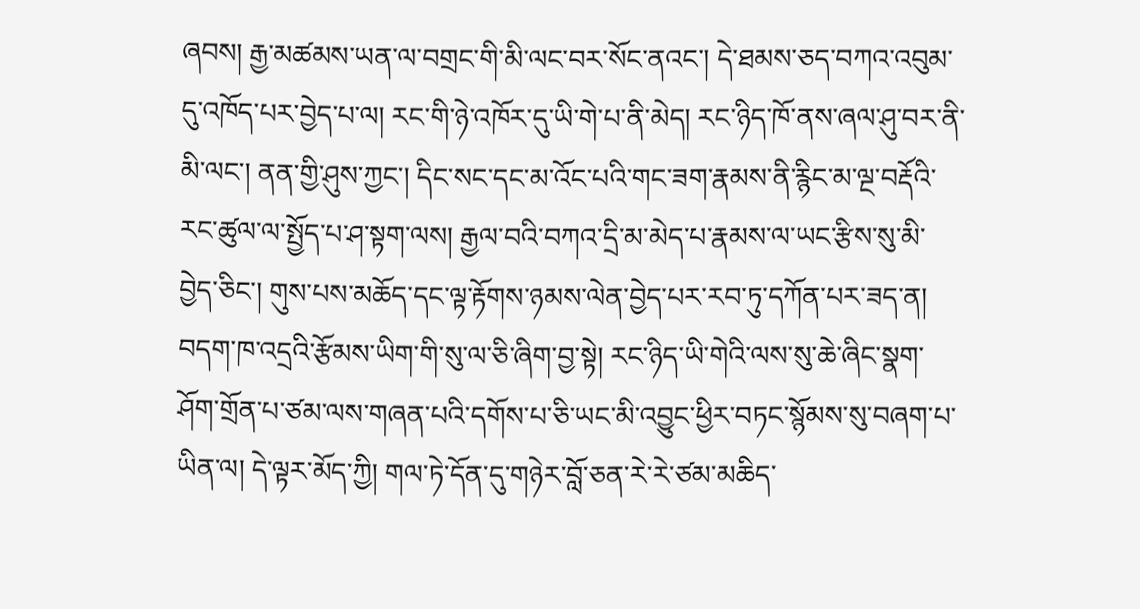ཞབས། རྒྱ་མཚམས་ཡན་ལ་བགྲང་གི་མི་ལང་བར་སོང་ནའང་། དེ་ཐམས་ཅད་བཀའ་འབུམ་དུ་འཁོད་པར་བྱེད་པ་ལ། རང་གི་ཉེ་འཁོར་དུ་ཡི་གེ་པ་ནི་མེད། རང་ཉིད་ཁོ་ནས་ཞལ་ཤུ་བར་ནི་མི་ལང་། ནན་གྱི་ཤུས་ཀྱང་། དིང་སང་དང་མ་འོང་པའི་གང་ཟག་རྣམས་ནི་རྙིང་མ་ལྔ་བརྡོའི་རང་ཚུལ་ལ་སྤྱོད་པ་ཤ་སྟག་ལས། རྒྱལ་བའི་བཀའ་དྲི་མ་མེད་པ་རྣམས་ལ་ཡང་རྩིས་སུ་མི་བྱེད་ཅིང་། གུས་པས་མཆོད་དང་ལྟ་རྟོགས་ཉམས་ལེན་བྱེད་པར་རབ་ཏུ་དཀོན་པར་ཟད་ན། བདག་ཁ་འདྲའི་རྩོམས་ཡིག་གི་སུ་ལ་ཅི་ཞིག་བྱ་སྟེ། རང་ཉིད་ཡི་གེའི་ལས་སུ་ཆེ་ཞིང་སྣག་ཤོག་གྲོན་པ་ཙམ་ལས་གཞན་པའི་དགོས་པ་ཅི་ཡང་མི་འབྱུང་ཕྱིར་བཏང་སྙོམས་སུ་བཞག་པ་ཡིན་ལ། དེ་ལྟར་མོད་ཀྱི། གལ་ཏེ་དོན་དུ་གཉེར་བློ་ཅན་རེ་རེ་ཙམ་མཆིད་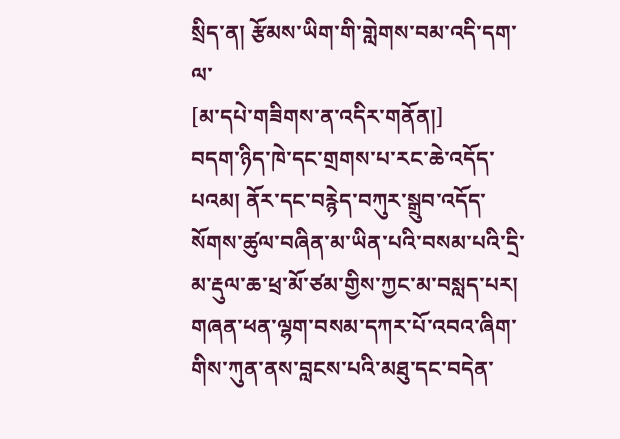སྲིད་ན། རྩོམས་ཡིག་གི་གླེགས་བམ་འདི་དག་ལ་
[མ་དཔེ་གཟིགས་ན་འདིར་གནོན།]
བདག་ཉིད་ཁེ་དང་གྲགས་པ་རང་ཆེ་འདོད་པའམ། ནོར་དང་བརྙེད་བཀུར་སྒྲུབ་འདོད་སོགས་ཚུལ་བཞིན་མ་ཡིན་པའི་བསམ་པའི་དྲི་མ་རྡུལ་ཆ་ཕྲ་མོ་ཙམ་གྱིས་ཀྱང་མ་བསླད་པར། གཞན་ཕན་ལྷག་བསམ་དཀར་པོ་འབའ་ཞིག་གིས་ཀུན་ནས་བླངས་པའི་མཐུ་དང་བདེན་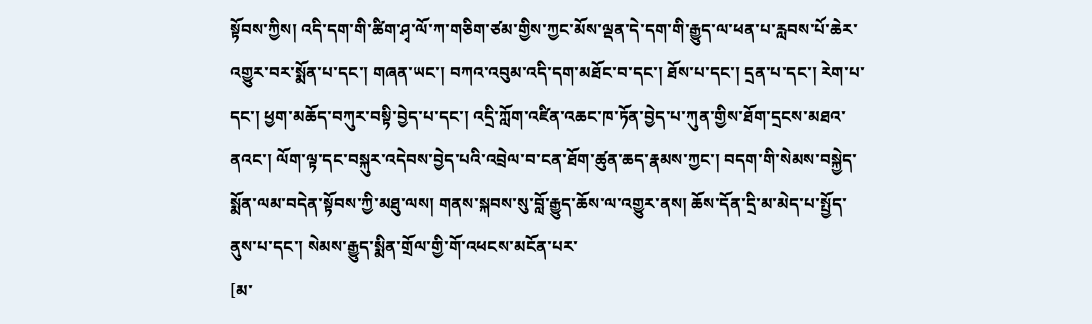སྟོབས་ཀྱིས། འདི་དག་གི་ཚིག་ཤྭ་ལོ་ཀ་གཅིག་ཙམ་གྱིས་ཀྱང་མོས་ལྡན་དེ་དག་གི་རྒྱུད་ལ་ཕན་པ་རླབས་པོ་ཆེར་འགྱུར་བར་སྨོན་པ་དང་། གཞན་ཡང་། བཀའ་འབུམ་འདི་དག་མཐོང་བ་དང་། ཐོས་པ་དང་། དྲན་པ་དང་། རེག་པ་དང་། ཕྱག་མཆོད་བཀུར་བསྟི་བྱེད་པ་དང་། འདྲི་ཀློག་འཛིན་འཆང་ཁ་ཏོན་བྱེད་པ་ཀུན་གྱིས་ཐོག་དྲངས་མཐའ་ནའང་། ལོག་ལྟ་དང་བསྐུར་འདེབས་བྱེད་པའི་འབྲེལ་བ་ངན་ཐོག་ཚུན་ཆད་རྣམས་ཀྱང་། བདག་གི་སེམས་བསྐྱེད་སྨོན་ལམ་བདེན་སྟོབས་ཀྱི་མཐུ་ལས། གནས་སྐབས་སུ་བློ་རྒྱུད་ཆོས་ལ་འགྱུར་ནས། ཆོས་དོན་དྲི་མ་མེད་པ་སྤྱོད་ནུས་པ་དང་། སེམས་རྒྱུད་སྨིན་གྲོལ་གྱི་གོ་འཕངས་མངོན་པར་
[མ་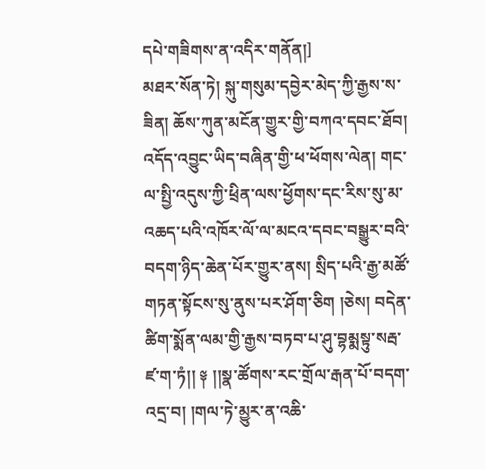དཔེ་གཟིགས་ན་འདིར་གནོན།]
མཐར་སོན་ཏེ། སྐུ་གསུམ་དབྱེར་མེད་ཀྱི་རྒྱས་ས་ཟིན། ཆོས་ཀུན་མངོན་གྱུར་གྱི་བཀའ་དབང་ཐོབ། འདོད་འབྱུང་ཡིད་བཞིན་གྱི་ཕ་ཕོགས་ལེན། གང་ལ་སྤྱི་འདུས་ཀྱི་ཕྲིན་ལས་ཕྱོགས་དང་རིས་སུ་མ་འཆད་པའི་འཁོར་ལོ་ལ་མངའ་དབང་བསྒྱུར་བའི་བདག་ཉིད་ཆེན་པོར་གྱུར་ནས། སྲིད་པའི་རྒྱ་མཚོ་གཏན་སྟོངས་སུ་ནུས་པར་ཤོག་ཅིག །ཅེས། བདེན་ཚིག་སྨོན་ལམ་གྱི་རྒྱས་བཏབ་པ་ཤུ་བྷམྨསྟུ་སརྦ་ཛ་ག་ཏཾ།། ༈ །།སྣ་ཚོགས་རང་གྲོལ་རྒན་པོ་བདག་འདྲ་བ། །གལ་ཏེ་མྱུར་ན་འཆི་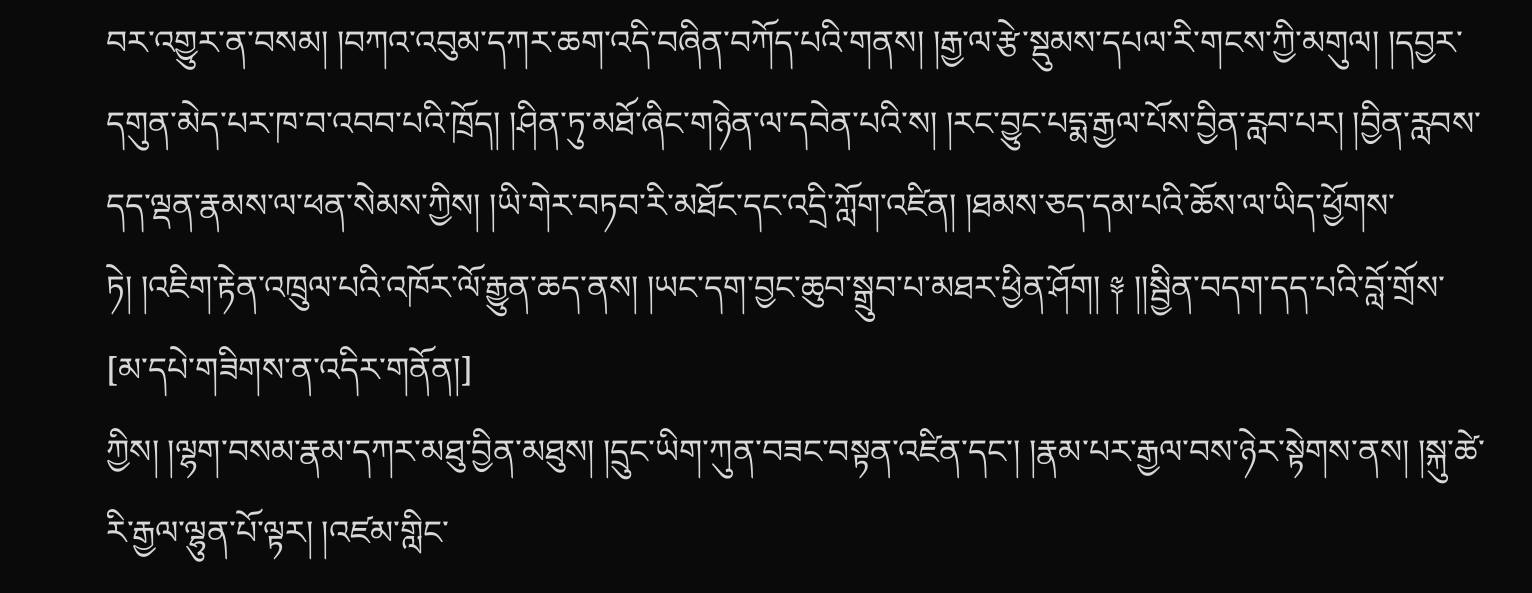བར་འགྱུར་ན་བསམ། །བཀའ་འབུམ་དཀར་ཆག་འདི་བཞིན་བཀོད་པའི་གནས། །རྒྱ་ལ་རྩེ་སྡུམས་དཔལ་རི་གངས་ཀྱི་མགུལ། །དབྱར་དགུན་མེད་པར་ཁ་བ་འབབ་པའི་ཁྲོད། །ཤིན་ཏུ་མཐོ་ཞིང་གཉེན་ལ་དབེན་པའི་ས། །རང་བྱུང་པདྨ་རྒྱལ་པོས་བྱིན་རླབ་པར། །བྱིན་རླབས་དད་ལྡན་རྣམས་ལ་ཕན་སེམས་ཀྱིས། །ཡི་གེར་བཏབ་རི་མཐོང་དང་འདྲི་ཀློག་འཛིན། །ཐམས་ཅད་དམ་པའི་ཆོས་ལ་ཡིད་ཕྱོགས་ཏེ། །འཇིག་རྟེན་འཁྲུལ་པའི་འཁོར་ལོ་རྒྱུན་ཆད་ནས། །ཡང་དག་བྱང་ཆུབ་སྒྲུབ་པ་མཐར་ཕྱིན་ཤོག། ༈ །།སྦྱིན་བདག་དད་པའི་བློ་གྲོས་
[མ་དཔེ་གཟིགས་ན་འདིར་གནོན།]
ཀྱིས། །ལྷག་བསམ་རྣམ་དཀར་མཐུ་བྱིན་མཐུས། །དྲུང་ཡིག་ཀུན་བཟང་བསྟན་འཛིན་དང་། །རྣམ་པར་རྒྱལ་བས་ཉེར་སྟེགས་ནས། །སྐུ་ཚེ་རི་རྒྱལ་ལྷུན་པོ་ལྟར། །འཛམ་གླིང་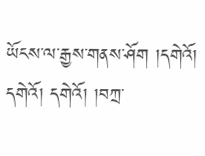ཡོངས་ལ་རྒྱས་གནས་ཤོག །དགེའོ། དགེའོ། དགེའོ། །བཀྲ་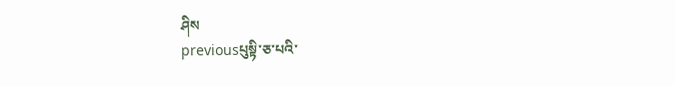ཤིས
previousཔུསྟི་ཅ་པའི་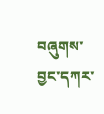བཞུགས་བྱང་དཀར་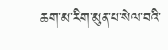ཆག་མ་རིག་མུན་པ་སེལ་བའི་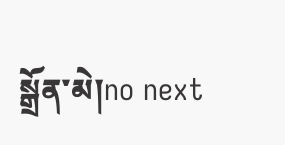སྒྲོན་མེ།no next